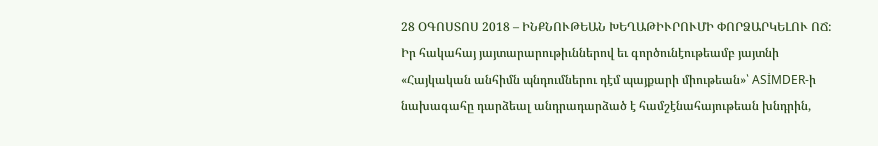28 ՕԳՈՍՏՈՍ 2018 – ԻՆՔՆՈՒԹԵԱՆ ԽԵՂԱԹԻՒՐՈՒՄԻ ՓՈՐՁԱՐԿԵԼՈՒ ՈՃ:
Իր հակահայ յայտարարութիւններով եւ գործունէութեամբ յայտնի «Հայկական անհիմն պնդումներու դէմ պայքարի միութեան»՝ ASİMDER-ի նախագահը դարձեալ անդրադարձած է համշէնահայութեան խնդրին,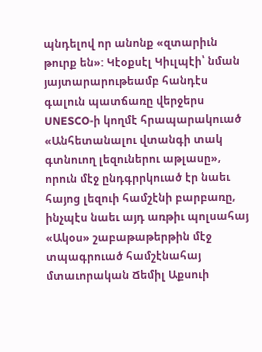պնդելով որ անոնք «զտարիւն թուրք են»: Կէօքսէլ Կիւլպէի՝ նման յայտարարութեամբ հանդէս գալուն պատճառը վերջերս UNESCO-ի կողմէ հրապարակուած «Անհետանալու վտանգի տակ գտնուող լեզուներու աթլասը», որուն մէջ ընդգրրկուած էր նաեւ հայոց լեզուի համշէնի բարբառը, ինչպէս նաեւ այդ առթիւ պոլսահայ «Ակօս» շաբաթաթերթին մէջ տպագրուած համշէնահայ մտաւորական Ճեմիլ Աքսուի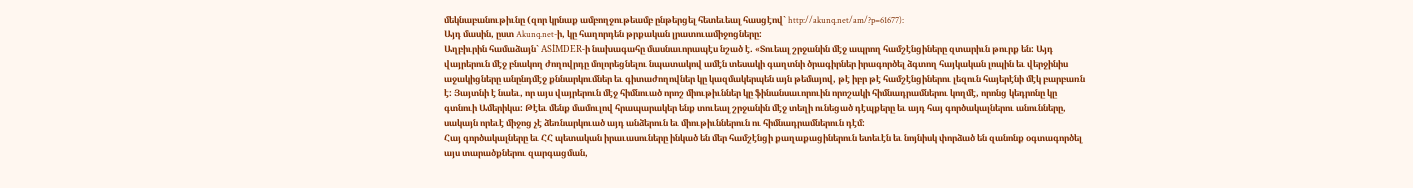մեկնաբանութիւնը (զոր կրնաք ամբողջութեամբ ընթերցել հետեւեալ հասցէով` http://akunq.net/am/?p=61677):
Այդ մասին, ըստ Akunq.net-ի, կը հաղորդեն թրքական լրատուամիջոցները:
Աղբիւրին համաձայն` ASİMDER-ի նախագահը մասնաւորապէս նշած է. «Տուեալ շրջանին մէջ ապրող համշէնցիները զտարիւն թուրք են: Այդ վայրերուն մէջ բնակող ժողովրդը մոլորեցնելու նպատակով ամէն տեսակի գաղտնի ծրագիրներ իրագործել ձգտող հայկական լոպին եւ վերջինիս աջակիցները անընդմէջ քննարկումներ եւ գիտաժողովներ կը կազմակերպեն այն թեմայով, թէ իբր թէ համշէնցիներու լեզուն հայերէնի մէկ բարբառն է: Յայտնի է նաեւ, որ այս վայրերուն մէջ հիմնուած որոշ միութիւններ կը ֆինանսաւորուին որոշակի հիմնադրամներու կողմէ, որոնց կեդրոնը կը գտնուի Ամերիկա: Թէեւ մենք մամուլով հրապարակեր ենք տուեալ շրջանին մէջ տեղի ունեցած դէպքերը եւ այդ հայ գործակալներու անունները, սակայն որեւէ միջոց չէ ձեռնարկուած այդ անձերուն եւ միութիւններուն ու հիմնադրամներուն դէմ:
Հայ գործակալները եւ ՀՀ պետական իրաւասուները ինկած են մեր համշէնցի քաղաքացիներուն ետեւէն եւ նոյնիսկ փորձած են զանոնք օգտագործել այս տարածքներու զարգացման,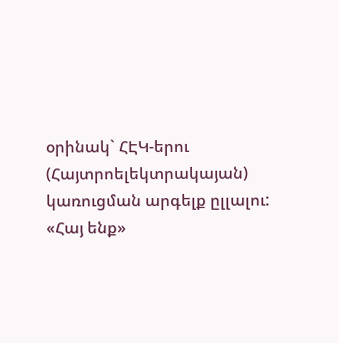օրինակ` ՀԷԿ-երու (Հայտրոելեկտրակայան) կառուցման արգելք ըլլալու: «Հայ ենք»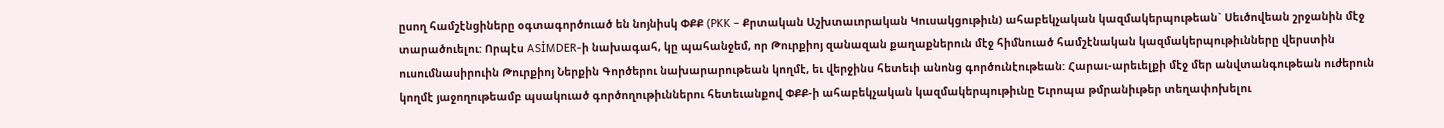ըսող համշէնցիները օգտագործուած են նոյնիսկ ՓՔՔ (PKK – Քրտական Աշխտաւորական Կուսակցութիւն) ահաբեկչական կազմակերպութեան` Սեւծովեան շրջանին մէջ տարածուելու: Որպէս ASİMDER-ի նախագահ, կը պահանջեմ, որ Թուրքիոյ զանազան քաղաքներուն մէջ հիմնուած համշէնական կազմակերպութիւնները վերստին ուսումնասիրուին Թուրքիոյ Ներքին Գործերու նախարարութեան կողմէ, եւ վերջինս հետեւի անոնց գործունէութեան: Հարաւ-արեւելքի մէջ մեր անվտանգութեան ուժերուն կողմէ յաջողութեամբ պսակուած գործողութիւններու հետեւանքով ՓՔՔ-ի ահաբեկչական կազմակերպութիւնը Եւրոպա թմրանիւթեր տեղափոխելու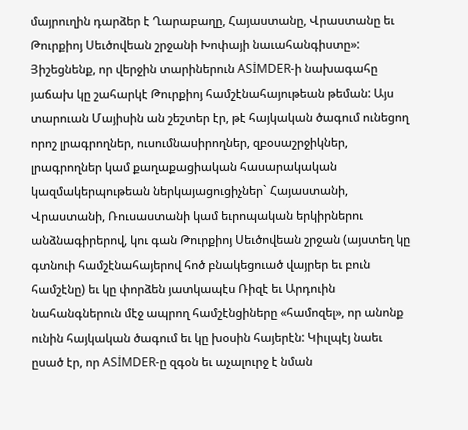մայրուղին դարձեր է Ղարաբաղը, Հայաստանը, Վրաստանը եւ Թուրքիոյ Սեւծովեան շրջանի Խոփայի նաւահանգիստը»:
Յիշեցնենք, որ վերջին տարիներուն ASİMDER-ի նախագահը յաճախ կը շահարկէ Թուրքիոյ համշէնահայութեան թեման: Այս տարուան Մայիսին ան շեշտեր էր, թէ հայկական ծագում ունեցող որոշ լրագրողներ, ուսումնասիրողներ, զբօսաշրջիկներ, լրագրողներ կամ քաղաքացիական հասարակական կազմակերպութեան ներկայացուցիչներ` Հայաստանի, Վրաստանի, Ռուսաստանի կամ եւրոպական երկիրներու անձնագիրերով, կու գան Թուրքիոյ Սեւծովեան շրջան (այստեղ կը գտնուի համշէնահայերով հոծ բնակեցուած վայրեր եւ բուն համշէնը) եւ կը փորձեն յատկապէս Ռիզէ եւ Արդուին նահանգներուն մէջ ապրող համշէնցիները «համոզել», որ անոնք ունին հայկական ծագում եւ կը խօսին հայերէն: Կիւլպէյ նաեւ ըսած էր, որ ASİMDER-ը զգօն եւ աչալուրջ է նման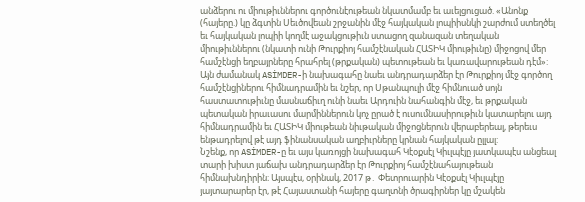անձերու ու միութիւններու գործունէութեան նկատմամբ եւ աւելցուցած. «Անոնք (հայերը.) կը ձգտին Սեւծովեան շրջանին մէջ հայկական լոպիիսնկի շարժում ստեղծել եւ հայկական լոպիի կողմէ աջակցութիւն ստացող զանազան տեղական միութիւններու (նկատի ունի Թուրքիոյ համշէնական ՀԱՏԻԿ միութիւնը) միջոցով մեր համշէնցի եղբայրները հրահրել (թրքական) պետութեան եւ կառավարութեան դէմ»:
Այն ժամանակ ASİMDER-ի նախագահը նաեւ անդրադարձեր էր Թուրքիոյ մէջ գործող համշէնցիներու հիմնադրամին եւ նշեր, որ Սթանպուլի մէջ հիմնուած սոյն հաստատութիւնը մասնաճիւղ ունի նաեւ Արդուին նահանգին մէջ, եւ թրքական պետական իրաւասու մարմիններուն կոչ ըրած է ուսումնասիրութիւն կատարելու այդ հիմնադրամին եւ ՀԱՏԻԿ միութեան նիւթական միջոցներուն վերաբերեալ, թերեւս ենթադրելով թէ այդ ֆինանսական աղբիւրները կրնան հայկական ըլլալ:
Նշենք, որ ASİMDER-ը եւ այս կառոյցի նախագահ Կէօքսէլ Կիւլպէյը յատկապէս անցեալ տարի խիստ յաճախ անդրադարձեր էր Թուրքիոյ համշէնահայութեան հիմնախնդիրին։ Այսպէս, օրինակ, 2017 թ․ Փետրուարին Կէօքսէլ Կիւլպէյը յայտարարեր էր, թէ Հայաստանի հայերը գաղտնի ծրագիրներ կը մշակեն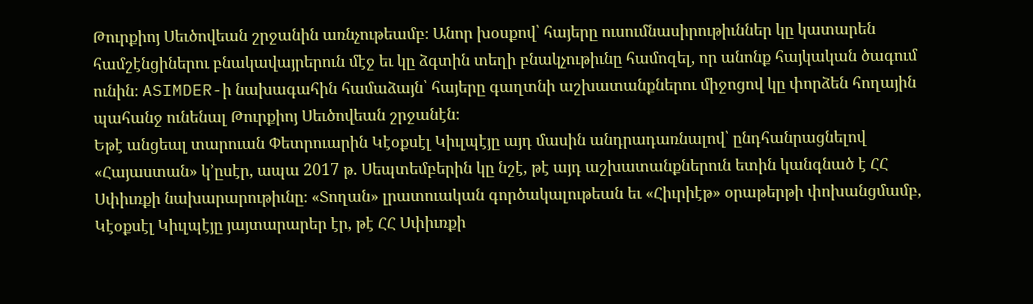Թուրքիոյ Սեւծովեան շրջանին առնչութեամբ։ Անոր խօսքով՝ հայերը ուսումնասիրութիւններ կը կատարեն համշէնցիներու բնակավայրերուն մէջ եւ կը ձգտին տեղի բնակչութիւնը համոզել, որ անոնք հայկական ծագում ունին։ ASIMDER-ի նախագահին համաձայն՝ հայերը գաղտնի աշխատանքներու միջոցով կը փորձեն հողային պահանջ ունենալ Թուրքիոյ Սեւծովեան շրջանէն։
Եթէ անցեալ տարուան Փետրուարին Կէօքսէլ Կիւլպէյը այդ մասին անդրադառնալով՝ ընդհանրացնելով «Հայաստան» կ՚ըսէր, ապա 2017 թ. Սեպտեմբերին կը նշէ, թէ այդ աշխատանքներուն ետին կանգնած է ՀՀ Սփիւռքի նախարարութիւնը։ «Տողան» լրատուական գործակալութեան եւ «Հիւրիէթ» օրաթերթի փոխանցմամբ, Կէօքսէլ Կիւլպէյը յայտարարեր էր, թէ ՀՀ Սփիւռքի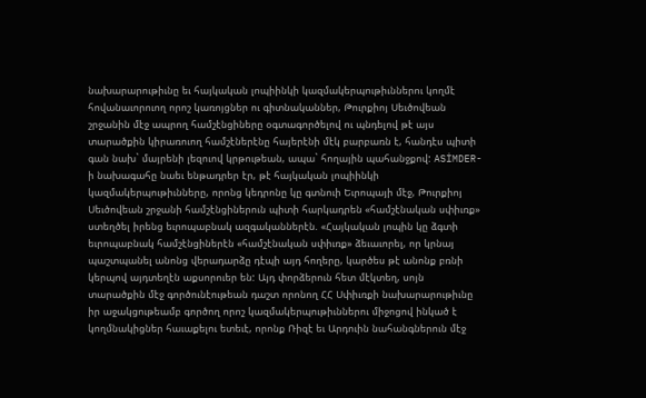նախարարութիւնը եւ հայկական լոպիինկի կազմակերպութիւններու կողմէ հովանաւորուող որոշ կառոյցներ ու գիտնականներ, Թուրքիոյ Սեւծովեան շրջանին մէջ ապրող համշէնցիները օգտագործելով ու պնդելով թէ այս տարածքին կիրառուող համշէներէնը հայերէնի մէկ բարբառն է, հանդէս պիտի գան նախ` մայրենի լեզուով կրթութեան, ապա` հողային պահանջքով: ASİMDER-ի նախագահը նաեւ ենթադրեր էր, թէ հայկական լոպիինկի կազմակերպութիւնները, որոնց կեդրոնը կը գտնուի Եւրոպայի մէջ, Թուրքիոյ Սեւծովեան շրջանի համշէնցիներուն պիտի հարկադրեն «համշէնական սփիւռք» ստեղծել իրենց եւրոպաբնակ ազգականներէն. «Հայկական լոպին կը ձգտի եւրոպաբնակ համշէնցիներէն «համշէնական սփիւռք» ձեւաւորել, որ կրնայ պաշտպանել անոնց վերադարձը դէպի այդ հողերը, կարծես թէ անոնք բռնի կերպով այդտեղէն աքսորուեր են: Այդ փորձերուն հետ մէկտեղ, սոյն տարածքին մէջ գործունէութեան դաշտ որոնող ՀՀ Սփիւռքի նախարարութիւնը իր աջակցութեամբ գործող որոշ կազմակերպութիւններու միջոցով ինկած է կողմնակիցներ հաւաքելու ետեւէ, որոնք Ռիզէ եւ Արդուին նահանգներուն մէջ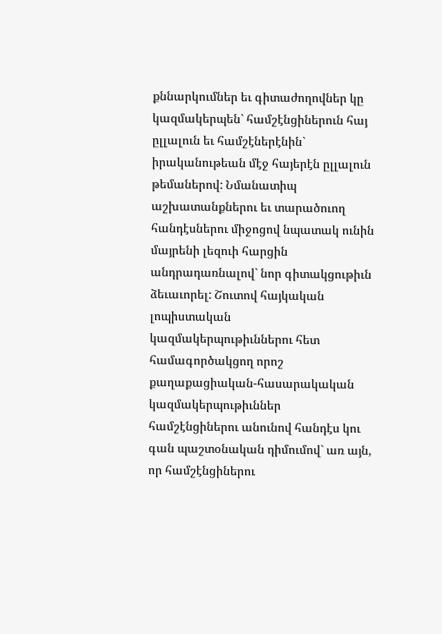քննարկումներ եւ գիտաժողովներ կը կազմակերպեն` համշէնցիներուն հայ ըլլալուն եւ համշէներէնին` իրականութեան մէջ հայերէն ըլլալուն թեմաներով: Նմանատիպ աշխատանքներու եւ տարածուող հանդէսներու միջոցով նպատակ ունին մայրենի լեզուի հարցին անդրադառնալով` նոր գիտակցութիւն ձեւաւորել: Շուտով հայկական լոպիստական կազմակերպութիւններու հետ համագործակցող որոշ քաղաքացիական-հասարակական կազմակերպութիւններ համշէնցիներու անունով հանդէս կու գան պաշտօնական դիմումով` առ այն, որ համշէնցիներու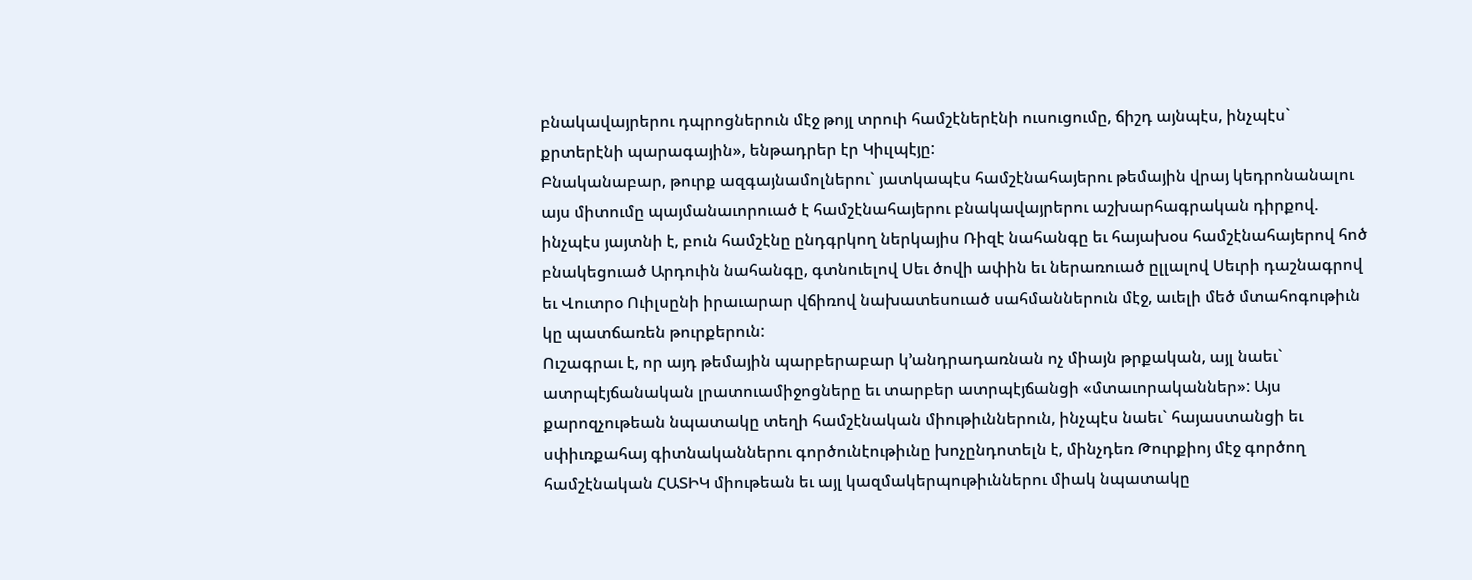բնակավայրերու դպրոցներուն մէջ թոյլ տրուի համշէներէնի ուսուցումը, ճիշդ այնպէս, ինչպէս` քրտերէնի պարագային», ենթադրեր էր Կիւլպէյը:
Բնականաբար, թուրք ազգայնամոլներու` յատկապէս համշէնահայերու թեմային վրայ կեդրոնանալու այս միտումը պայմանաւորուած է համշէնահայերու բնակավայրերու աշխարհագրական դիրքով. ինչպէս յայտնի է, բուն համշէնը ընդգրկող ներկայիս Ռիզէ նահանգը եւ հայախօս համշէնահայերով հոծ բնակեցուած Արդուին նահանգը, գտնուելով Սեւ ծովի ափին եւ ներառուած ըլլալով Սեւրի դաշնագրով եւ Վուտրօ Ուիլսընի իրաւարար վճիռով նախատեսուած սահմաններուն մէջ, աւելի մեծ մտահոգութիւն կը պատճառեն թուրքերուն:
Ուշագրաւ է, որ այդ թեմային պարբերաբար կ՚անդրադառնան ոչ միայն թրքական, այլ նաեւ` ատրպէյճանական լրատուամիջոցները եւ տարբեր ատրպէյճանցի «մտաւորականներ»: Այս քարոզչութեան նպատակը տեղի համշէնական միութիւններուն, ինչպէս նաեւ` հայաստանցի եւ սփիւռքահայ գիտնականներու գործունէութիւնը խոչընդոտելն է, մինչդեռ Թուրքիոյ մէջ գործող համշէնական ՀԱՏԻԿ միութեան եւ այլ կազմակերպութիւններու միակ նպատակը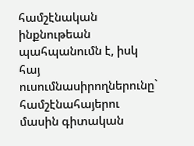համշէնական ինքնութեան պահպանումն է, իսկ հայ ուսումնասիրողներունը` համշէնահայերու մասին գիտական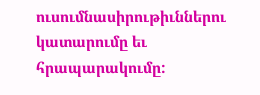ուսումնասիրութիւններու կատարումը եւ հրապարակումը: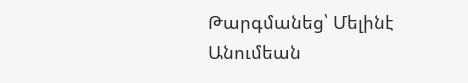Թարգմանեց՝ Մելինէ Անումեան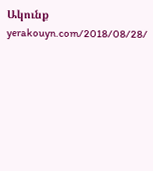Ակունք
yerakouyn.com/2018/08/28/